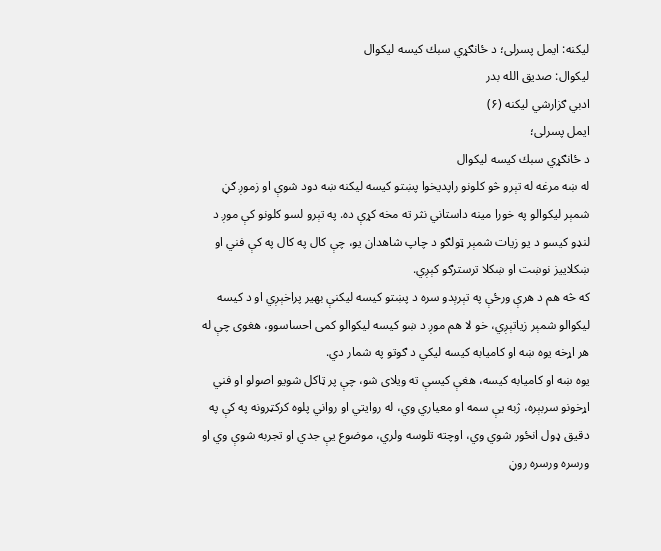لیکنه: ايمل پسرلى؛ د ځانګړي سبك كيسه ليكوال
لیکوال: صدیق الله بدر
ادبي ګزارشي ليكنه (۶)
ايمل پسرلى؛
د ځانګړي سبك كيسه ليكوال
له ښه مرغه له تېرو څو كلونو راپديخوا پښتو كيسه ليكنه ښه دود شوې او زموږ ګڼ شمېر ليكوالو په خورا مينه داستاني نثر ته مخه كړې ده. په تېرو لسو كلونو كې موږ د لنډو كيسو د يو زيات شمېر ټولګو د چاپ شاهدان يو، چې كال په كال په كې فني او ښكلاييز نوښت او ښكلا ترسترګو كېږي.
كه څه هم د هرې ورځې په تېرېدو سره د پښتو كيسه ليكنې بهير پراخېږي او د كيسه ليكوالو شمېر زياتېږي، خو لا هم موږ د ښو كيسه ليكوالو كمى احساسوو، هغوى چې له هر اړخه يوه ښه او كاميابه كيسه ليكي د ګوتو په شمار دي.
يوه ښه او كاميابه كيسه، هغې كيسې ته ويلاى شو، چې پر ټاكل شويو اصولو او فني اړخونو سربېره، ژبه يې سمه او معياري وي، له روايتي او رواني پلوه كركټرونه په كې په دقيق ډول انځور شوي وي، اوچته تلوسه ولري، موضوع يې جدي او تجربه شوې وي او ورسره ورسره روڼ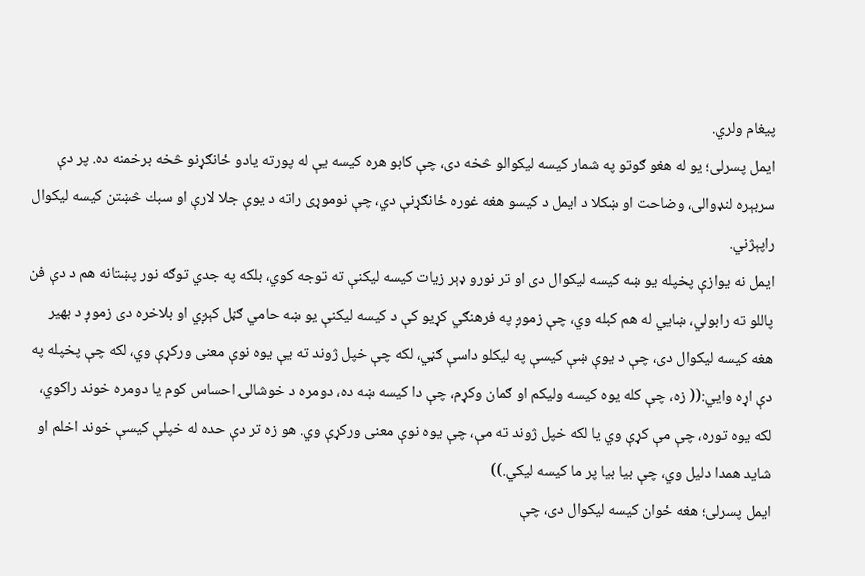پيغام ولري.
ايمل پسرلى؛ يو له هغو ګوتو په شمار كيسه ليكوالو څخه دى، چې كابو هره كيسه يې له پورته يادو ځانګړنو څخه برخمنه ده. پر دې سربېره لنډوالى، وضاحت او ښكلا د ايمل د كيسو هغه غوره ځانګړنې دي، چې نوموړى راته د يوې جلا لارې او سبك څښتن كيسه ليكوال راپېژني.
ايمل نه يوازې پخپله يو ښه كيسه ليكوال دى او تر نورو ډېر زيات كيسه ليكنې ته توجه كوي، بلكه په جدي توګه نور پښتانه هم د دې فن پاللو ته رابولي، ښايي له هم كبله وي، چې زموږ په فرهنګي كړيو كې د كيسه ليكنې يو ښه حامي ګڼل كېږي او بلاخره دى زموږ د بهير هغه كيسه ليكوال دى، چې د يوې ښې كيسې په ليكلو داسې ګڼي، لكه چې خپل ژوند ته يې يوه نوې معنى وركړې وي، لكه چې پخپله په دې اړه وايي:(( زه، چې كله يوه كيسه وليكم او ګمان وكړم، چې دا كيسه ښه ده، دومره د خوشالۍ احساس كوم يا دومره خوند راكوي، لكه يوه توره، چې مې كړې وي يا لكه خپل ژوند ته مې، چې يوه نوې معنى وركړې وي. هو زه تر دې حده له خپلې كيسې خوند اخلم او شايد همدا دليل وي، چې بيا بيا پر ما كيسه ليكي.))
ايمل پسرلى؛ هغه ځوان كيسه ليكوال دى، چې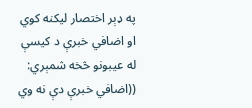په ډېر اختصار ليكنه كوي او اضافي خبرې د كيسې له عيبونو څخه شمېري: ((اضافي خبرې دې نه وي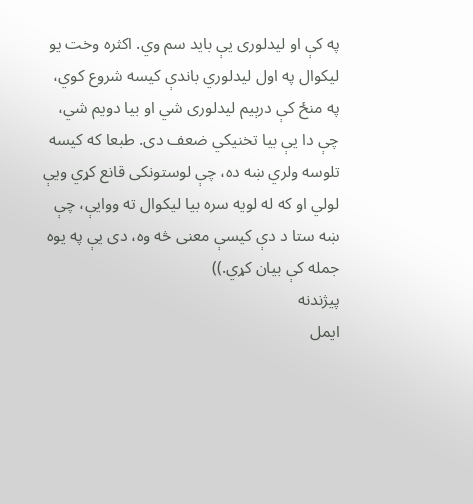په كې او ليدلورى يې بايد سم وي. اكثره وخت يو ليكوال په اول ليدلوري باندې كيسه شروع كوي، په منځ كې درېيم ليدلورى شي او بيا دويم شي، چې دا يې بيا تخنيكي ضعف دى. طبعا كه كيسه تلوسه ولري ښه ده، چې لوستونكى قانع كړي ويې لولي او كه له لويه سره بيا ليكوال ته ووايې، چې ښه ستا د دې كيسې معنى څه وه، دى يې په يوه جمله كې بيان كړي.))
پيژندنه
ايمل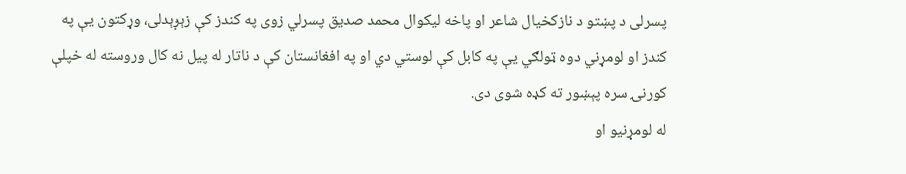پسرلى د پښتو د نازكخيال شاعر او پاخه ليكوال محمد صديق پسرلي زوى په كندز كې زېږېدلى، وړكتون يې په كندز او لومړني دوه ټولګي يې په كابل كې لوستي دي او په افغانستان كې د ناتار له پيل نه كال وروسته له خپلې كورنۍ سره پېښور ته كډه شوى دى.
له لومړنيو او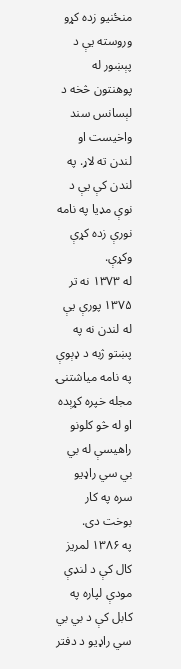منځنيو زده كړو وروسته يې د پېښور له پوهنتون څخه د لېسانس سند واخيست او لندن ته لاړ. په لندن كې يې د نوې مډيا په نامه نورې زده كړې وكړې.
له ۱۳۷۳ نه تر ۱۳۷۵ پورې يې له لندن نه په پښتو ژبه د ډېوې په نامه مياشتنۍ مجله خپره كړېده او له څو كلونو راهيسې له بي بي سي راډيو سره په كار بوخت دى.
په ۱۳۸۶ لمريز كال كې د لنډې مودې لپاره په كابل كې د بي بي سي راډيو د دفتر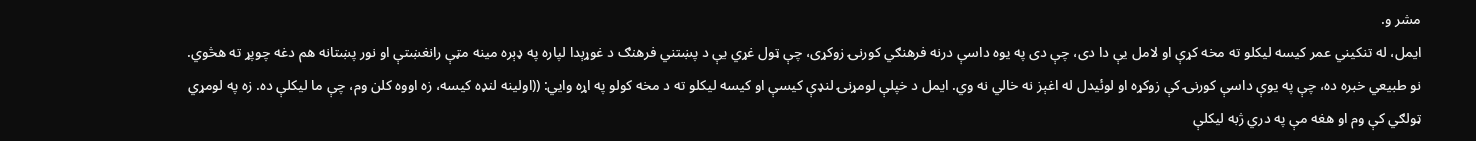مشر و.
ايمل، له تنكيني عمر كيسه ليكلو ته مخه كړې او لامل يې دا دى، چې دى په يوه داسې درنه فرهنګي كورنۍ زوكړى، چې ټول غړي يې د پښتني فرهنګ د غوړېدا لپاره په ډېره مينه مټې رانغښتې او نور پښتانه هم دغه چوپړ ته هڅوي. نو طبيعي خبره ده، چې په يوې داسې كورنۍ كې زوكړه او لوئيدل له اغېز نه خالي نه وي. ايمل د خپلې لومړنۍ لنډې كيسې او كيسه ليكلو ته د مخه كولو په اړه وايي: ((اولينه لنډه كيسه، زه اووه كلن وم، چې ما ليكلې ده. زه په لومړي ټولګي كې وم او هغه مې په دري ژبه ليكلې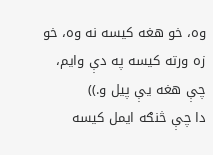وه، خو هغه كيسه نه وه، خو زه ورته كيسه په دې وايم، چې هغه يې پيل و.))
دا چې څنګه ايمل كيسه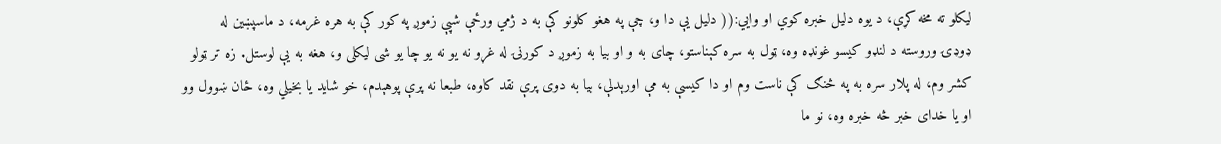ليكلو ته مخه كړې، د يوه دليل خبره كوي او وايي:(( دليل يې دا و، چې په هغو كلونو كې به د ژمي ورځې شپې زموږ په كور كې به هره غرمه، د ماسپښين له ډوډۍ وروسته د لنډو كيسو غونډه وه، ټول به سره كېناستو، چاى به و او بيا به زموږ د كورنۍ له غړو نه يو نه يو چا يو شى ليكلى و، هغه به يې لوستل. زه تر ټولو كشر وم، له پلار سره به په څنګ كې ناست وم او دا كيسې به مې اورېدلې، بيا به دوى پرې نقد كاوه، طبعا نه پرې پوهېدم، خو شايد يا بخيلي وه، ځان ښوول وو او يا خداى خبر څه خبره وه، نو ما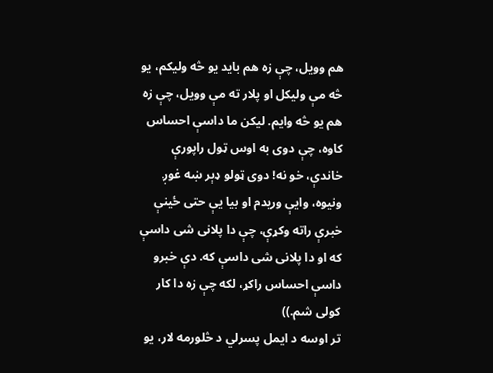هم وويل، چې زه هم بايد يو څه وليكم، يو څه مې وليكل او پلار ته مې وويل، چې زه هم يو څه وايم. ليكن ما داسې احساس كاوه، چې دوى به اوس ټول راپورې خاندې، خو نه! دوى ټولو ډېر ښه غوږ ونيوه، وايې وريدم او بيا يې حتى ځينې خبرې راته وكړې، چې دا پلانى شى داسې كه او دا پلانى شى داسې كه. دې خبرو داسې احساس راكړ، لكه چې زه دا كار كولى شم.))
تر اوسه د ايمل پسرلي د څلورمه لار، يو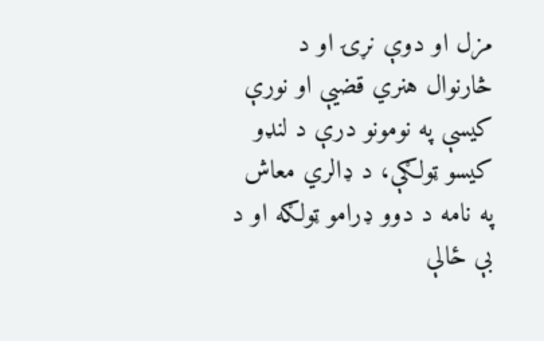مزل او دوې نړۍ او د څارنوال هنري قضيې او نورې كيسې په نومونو درې د لنډو كيسو ټولګې، د ډالري معاش په نامه د دوو ډرامو ټولګه او د بې ځالې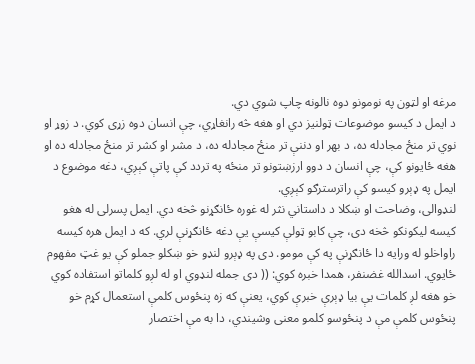مرغه او لټون په نومونو دوه نالونه چاپ شوي دي.
د ايمل د كيسو موضوعات ټولنيز دي او هغه څه رانغاړي، چې انسان دوه زړى كوي. د زوړ او نوي تر منځ مجادله ده، د بهر او دننې تر منځ مجادله ده، د مشر او كشر تر منځ مجادله ده او هغه ځايونو كې، چې انسان د دوو ارزښتونو تر منځه په تردد كې پاتې كېږي، دغه موضوع د ايمل په ډېرو كيسو كې راترسترګو كېږي.
لنډوالى، وضاحت او ښكلا د داستاني نثر له غوره ځانګړنو څخه دي. ايمل پسرلى له هغو كيسه ليكونكو څخه دى، چې كابو ټولې كيسې يې دغه ځانګړنې لري. كه د ايمل هره كيسه راواخلو له ورايه دا ځانګړنې په كې مومو. دى په ډېرو لنډو خو ښكلو جملو كې يو غټ مفهوم ځايوي. اسدالله غضنفر، همدا خبره كوي: (( دى جمله لنډوي او له لږو كلماتو استفاده كوي خو هغه لږ كلمات يې بيا ډېرې خبرې كوي، يعنې كه زه پنځوس كلمې استعمال كړم خو پنځوس كلمې مې د پنځوسو كلمو معنى وشيندي، دا به مې اختصار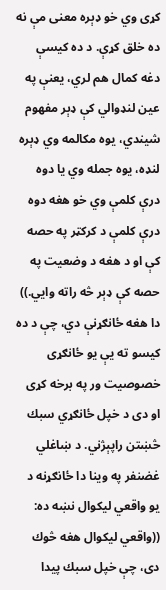كړى وي خو ډېره معنى مې نه ده خلق كړې. د ده كيسې دغه كمال هم لري، يعنې په عين لنډوالي كې ډېر مفهوم شيندي، يوه مكالمه وي ډېره لنډه، يوه جمله وي يا دوه درې كلمې وي خو هغه دوه درې كلمې د كركټر په حصه كې او د هغه د وضعيت په حصه كې ډېر څه راته وايي.))
دا هغه ځانګړنې دي، چې د ده كيسو ته يې يو ځانګړى خصوصيت ور په برخه كړى او دى د خپل ځانګړي سبك څښتن راپېژني. د ښاغلي غضنفر په وينا دا ځانګړنه د يو واقعي ليكوال نښه ده: ((واقعي ليكوال هغه څوك دى، چې خپل سبك پيدا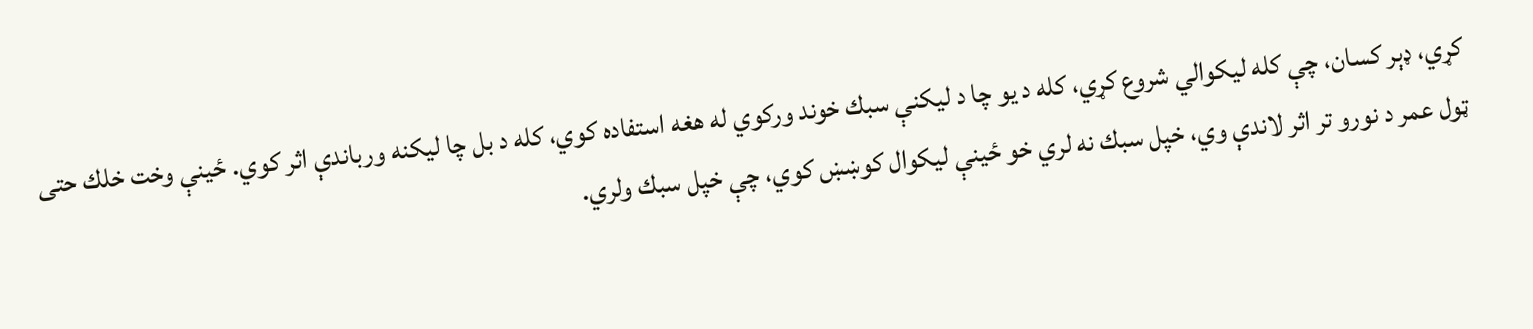كړي، ډېر كسان، چې كله ليكوالي شروع كړي، كله د يو چا د ليكنې سبك خوند وركوي له هغه استفاده كوي، كله د بل چا ليكنه ورباندې اثر كوي. ځينې وخت خلك حتى ټول عمر د نورو تر اثر لاندې وي، خپل سبك نه لري خو ځينې ليكوال كوښښ كوي، چې خپل سبك ولري.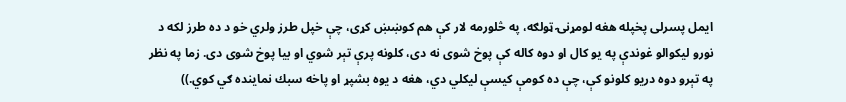ايمل پسرلى پخپله هغه لومړنۍ ټولګه، په څلورمه لار كې هم كوښښ كړى، چې خپل طرز ولري خو د ده طرز لكه د نورو ليكوالو غوندې په يو كال او دوه كاله كې پوخ شوى نه دى، كلونه پرې تېر شوي او بيا پوخ شوى دى. زما په نظر په تېرو دوه دريو كلونو كې، چې ده كومې كيسې ليكلي دي، هغه د يوه بشپړ او پاخه سبك نماينده ګي كوي.))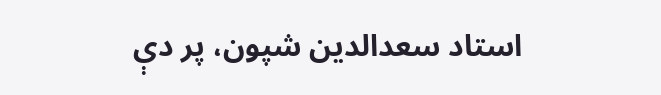استاد سعدالدين شپون، پر دې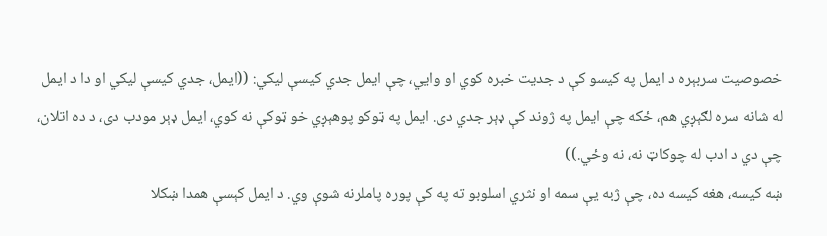خصوصيت سربېره د ايمل په كيسو كې د جديت خبره كوي او وايي، چې ايمل جدي كيسې ليكي: ((ايمل، جدي كيسې ليكي او دا د ايمل له شانه سره لګېږي هم، ځكه چې ايمل په ژوند كې ډېر جدي دى. ايمل په ټوكو پوهېږي خو ټوكې نه كوي، ايمل ډېر مودب دى، د ده اتلان، چې دي د ادب له چوكاټ نه، نه وځي.))
ښه كيسه، هغه كيسه ده، چې ژبه يې سمه او نثري اسلوبو ته په كې پوره پاملرنه شوې وي. د ايمل كېسې همدا ښكلا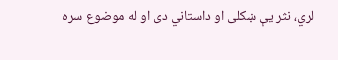لري، نثر يې ښكلى او داستاني دى او له موضوع سره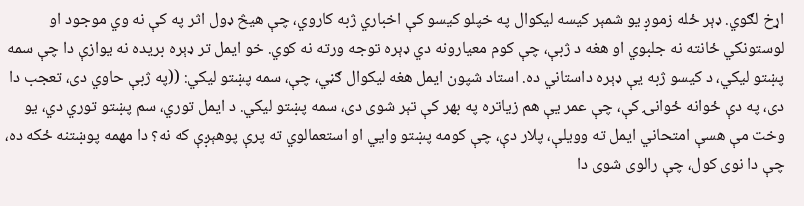اړخ لګوي. ډېر ځله زموږ يو شمېر كيسه ليكوال په خپلو كيسو كې اخباري ژبه كاروي، چې هيڅ ډول اثر په كې نه وي موجود او لوستونكي ځانته نه جلبوي او هغه د ژبې، چې كوم معيارونه دي ډېره توجه ورته نه كوي. خو ايمل تر ډېره بريده نه يوازې دا چې سمه پښتو ليكي، د كيسو ژبه يې ډېره داستاني ده. استاد شپون ايمل هغه ليكوال ګڼي، چې، سمه پښتو ليكي: ((په ژبې حاوي دى، تعجب دا دى، په دې ځوانه ځوانۍ كې، چې عمر يې هم زياتره په بهر كې تېر شوى دى، سمه پښتو ليكي. د ايمل توري، سم پښتو توري دي، يو وخت مې هسې امتحاني ايمل ته وويلې، پلار دې، چې كومه پښتو وايي او استعمالوي ته پرې پوهېږې كه نه؟ دا مهمه پوښتنه ځكه ده، چې دا نوى كول، چې رالوى شوى دا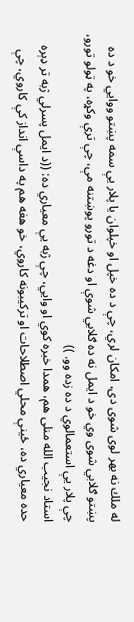له ملك نه بهر لوى شوى دى، امكان لري، چې د ده خپل او خپلوان يا پلار يې سمه پښتو ووايي خو د ده پښتو ګلابي شوى وي خو د ايمل نه ده ګلابي شوې او دغه د تورو پوښتنه مې، چې ترې وكړه، په ټولو تورو، چې پلار يې استعمالوي د ده زده وو. ))
استاد نجيب الله منلى هم، همدا خبره كوي او وايي، چې ژبه يې معياري ده: ((د ايمل پسرلي ژبه تر ډېره حده معياري ده، ځينې محلي اصطلاحات او تركيبونه كاروي، خو هغه هم په داسې انداز كې كاروي، چې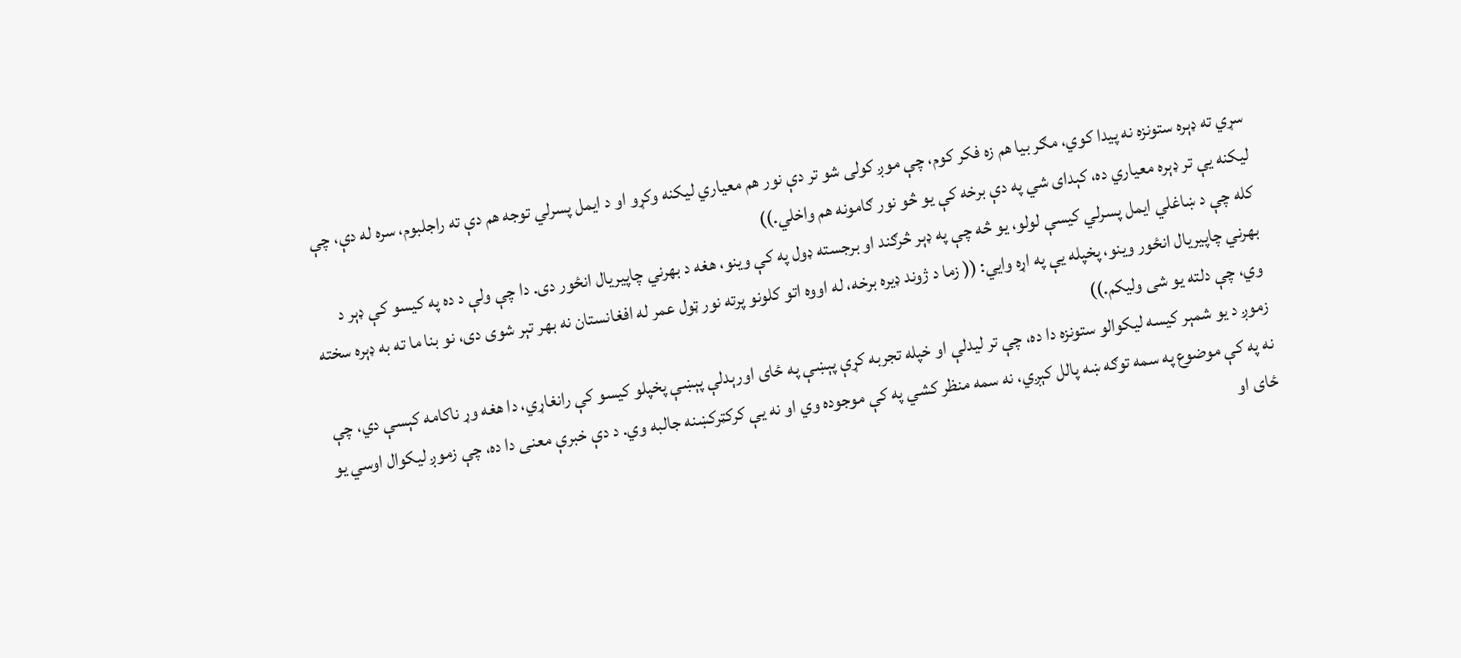سړي ته ډېره ستونزه نه پيدا كوي، مګر بيا هم زه فكر كوم، چې موږ كولى شو تر دې نور هم معياري ليكنه وكړو او د ايمل پسرلي توجه هم دې ته راجلبوم، سره له دې، چې ليكنه يې تر ډېره معياري ده، كېداى شي په دې برخه كې يو څو نور ګامونه هم واخلي.))
كله چې د ښاغلي ايمل پسرلي كيسې لولو، يو څه چې په ډېر څرګند او برجسته ډول په كې وينو، هغه د بهرني چاپيريال انځور دى. دا چې ولې د ده په كيسو كې ډېر د بهرني چاپيريال انځور وينو، پخپله يې په اړه وايي: (( زما د ژوند ډيره برخه، له اووه اتو كلونو پرته نور ټول عمر له افغانستان نه بهر تېر شوى دى، نو بنا ما ته به ډېره سخته وي، چې دلته يو شى وليكم.))
زموږ د يو شمېر كيسه ليكوالو ستونزه دا ده، چې تر ليدلې او خپله تجربه كړې پېښې په ځاى اورېدلې پېښې پخپلو كيسو كې رانغاړي، دا هغه وړ ناكامه كېسې دي، چې نه په كې موضوع په سمه توګه ښه پالل كېږي، نه سمه منظر كشي په كې موجوده وي او نه يې كركټركښنه جالبه وي. د دې خبرې معنى دا ده، چې زموږ ليكوال اوسي يو ځاى او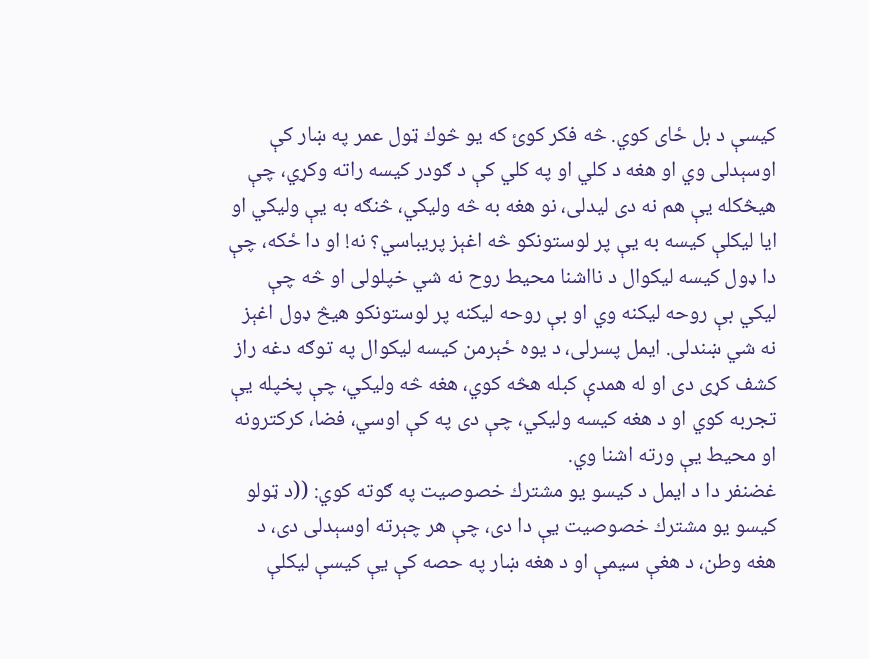كيسې د بل ځاى كوي. څه فكر كوئ كه يو څوك ټول عمر په ښار كې اوسېدلى وي او هغه د كلي او په كلي كې د ګودر كيسه راته وكړي، چې هيڅكله يې هم نه دى ليدلى، نو هغه به څه وليكي، څنګه به يې وليكي او ايا ليكلې كيسه به يې پر لوستونكو څه اغېز پريباسي؟ نه! او دا ځكه، چې دا ډول كيسه ليكوال د نااشنا محيط روح نه شي خپلولى او څه چې ليكي بې روحه ليكنه وي او بې روحه ليكنه پر لوستونكو هيڅ ډول اغېز نه شي ښندلى. ايمل پسرلى، د يوه ځېرمن كيسه ليكوال په توګه دغه راز كشف كړى دى او له همدې كبله هڅه كوي، هغه څه وليكي، چې پخپله يې تجربه كوي او د هغه كيسه وليكي، چې دى په كې اوسي، فضا، كركترونه او محيط يې ورته اشنا وي.
غضنفر دا د ايمل د كيسو يو مشترك خصوصيت په ګوته كوي: ((د ټولو كيسو يو مشترك خصوصيت يې دا دى، چې هر چېرته اوسېدلى دى، د هغه وطن، د هغې سيمې او د هغه ښار په حصه كې يې كيسې ليكلې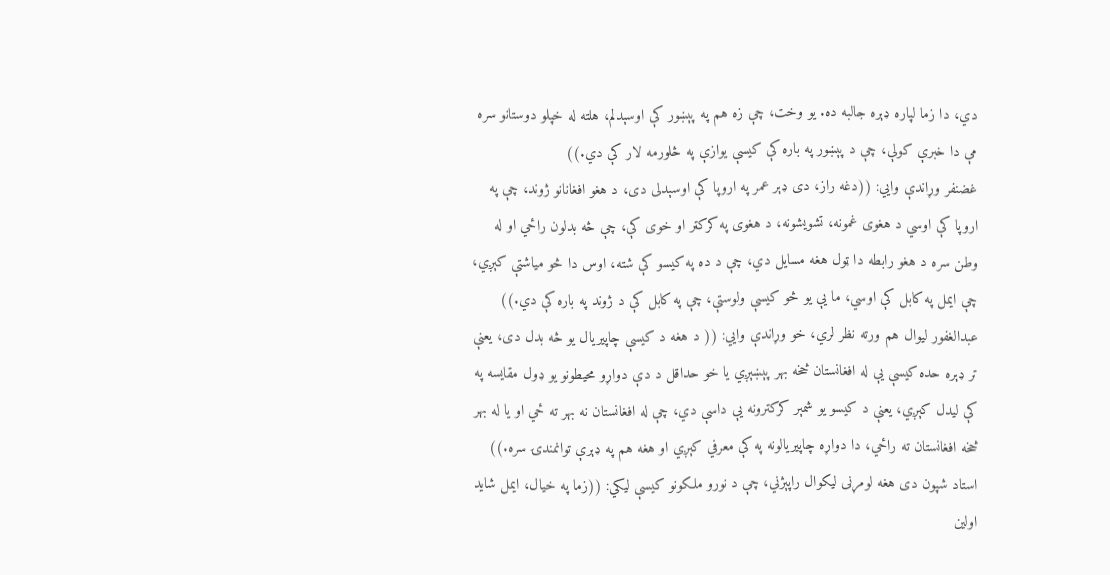دي، دا زما لپاره ډېره جالبه ده. يو وخت، چې زه هم په پېښور كې اوسېدلم، هلته له خپلو دوستانو سره مې دا خبرې كولې، چې د پېښور په باره كې كيسې يوازې په څلورمه لار كې دي.))
غضنفر وړاندې وايي: ((دغه راز، دى ډېر عمر په اروپا كې اوسېدلى دى، د هغو افغانانو ژوند، چې په اروپا كې اوسي د هغوى غمونه، تشويشونه، د هغوى په كركټر او خوى كې، چې څه بدلون راځي او له وطن سره د هغو رابطه دا ټول هغه مسايل دي، چې د ده په كيسو كې شته، اوس دا څو مياشتې كېږي، چې ايمل په كابل كې اوسي، ما يې يو څو كيسې ولوستې، چې په كابل كې د ژوند په باره كې دي.))
عبدالغفور ليوال هم ورته نظر لري، خو وړاندې وايي: (( د هغه د كيسې چاپيريال يو څه بدل دى، يعنې تر ډېره حده كيسې يې له افغانستان څخه بهر پېښېږي يا خو حداقل د دې دواړو محيطونو يو ډول مقايسه په كې ليدل كېږي، يعنې د كيسو يو شمېر كركترونه يې داسې دي، چې له افغانستان نه بهر ته ځي او يا له بهر څخه افغانستان ته راځي، دا دواړه چاپيريالونه په كې معرفي كېږي او هغه هم په ډېرې توانمندۍ سره.))
استاد شپون دى هغه لومړنى ليكوال راپېژني، چې د نورو ملكونو كيسې ليكي: ((زما په خيال، ايمل شايد اولين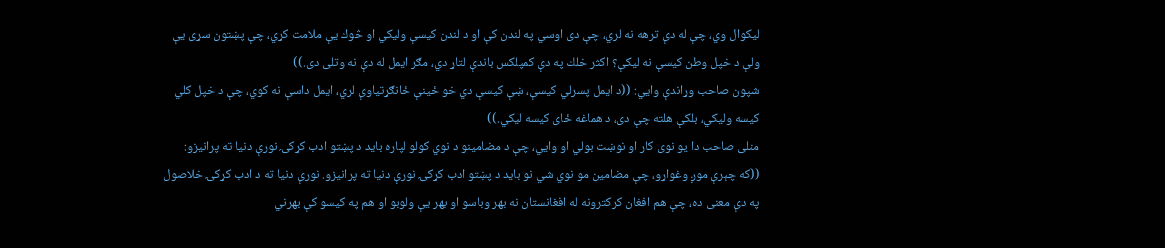ليكوال وي، چې له دې ترهه نه لري، چې دى اوسي په لندن كې او د لندن كيسې وليكي او څوك يې ملامت كړي، چې پښتون سړى يې ولې د خپل وطن كيسې نه ليكې؟ اكثر خلك په دې كمپلكس باندې لتاړ دي، مګر ايمل له دې نه وتلى دى.))
شپون صاحب وړاندې وايي: ((د ايمل پسرلي كيسې، ښې كيسې دي خو ځينې ځانګړتياوې لري، ايمل داسې نه كوي، چې د خپل كلي كيسه وليكي، بلكې هلته چې دى، د هماغه ځاى كيسه ليكي.))
منلى صاحب دا يو نوى كار او نوښت بولي او وايي، چې د مضامينو د نوي كولو لپاره بايد د پښتو ادب كړكۍ نورې دنيا ته پرانيزو: ((كه چېرې موږ وغواړو، چې مضامين مو نوي شي نو بايد د پښتو ادب كړكۍ نورې دنيا ته پرانيزو. نورې دنيا ته د ادب كړكۍ خلاصول په دې معنى ده، چې هم افغان كركترونه له افغانستان نه بهر وباسو او بهر يې ولوبو او هم په كيسو كې بهرني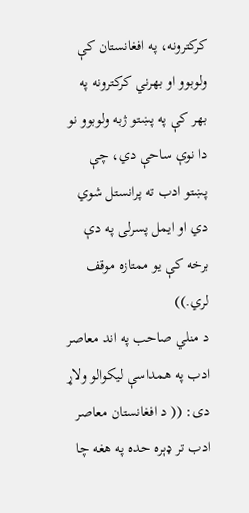كركترونه، په افغانستان كې ولوبوو او بهرني كركترونه په بهر كې په پښتو ژبه ولوبوو نو دا نوې ساحې دي، چې پښتو ادب ته پرانستل شوي دي او ايمل پسرلى په دې برخه كې يو ممتازه موقف لري.))
د منلي صاحب په اند معاصر ادب په همداسې ليكوالو ولاړ دى: (( د افغانستان معاصر ادب تر ډېره حده په هغه چا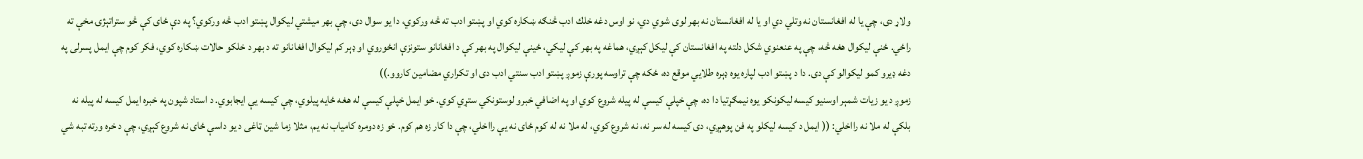ولاړ دى، چې يا له افغانستان نه وتلي دي او يا له افغانستان نه بهر لوى شوي دي، نو اوس دغه خلك ادب څنګه ښكاره كوي او پښتو ادب ته څه وركوي، دا يو سوال دى، چې بهر ميشتي ليكوال پښتو ادب څه وركوي؟ په دې ځاى كې څو ستراتېژۍ مخې ته راځي. ځنې ليكوال هغه څه، چې په عنعنوي شكل دلته په افغانستان كې ليكل كېږي، هماغه په بهر كې ليكي، ځينې ليكوال په بهر كې د افغانانو ستونزې انځوروي او ډېر كم ليكوال افغانانو ته د بهر د خلكو حالات ښكاره كوي، فكر كوم چې ايمل پسرلى په دغه ډيرو كمو ليكوالو كې دى. دا د پښتو ادب لپاره يوه ډېره طلايي موقع ده، ځكه چې تراوسه پورې زموږ پښتو ادب سنتي ادب دى او تكراري مضامين كاروو.))
زموږ د يو زيات شمېر اوسنيو كيسه ليكونكو يوه نيمګړتيا دا ده، چې خپلې كيسې له پيله شروع كوي او په اضافي خبرو لوستونكي ستړي كوي. خو ايمل خپلې كيسې له هغه ځايه پيلوي، چې كيسه يې ايجابوي. د استاد شپون په خبره ايمل كيسه له پيله نه بلكې له ملا نه رااخلي: (( ايمل د كيسه ليكلو په فن پوهېږي، دى كيسه له سر نه، نه شروع كوي، له ملا نه له كوم ځاى نه يې رااخلي، چې دا كار زه هم كوم. خو زه دومره كامياب نه يم، مثلا زما شين ټاغى د يو داسې ځاى نه شروع كېږي، چې د خره ورته تبه شي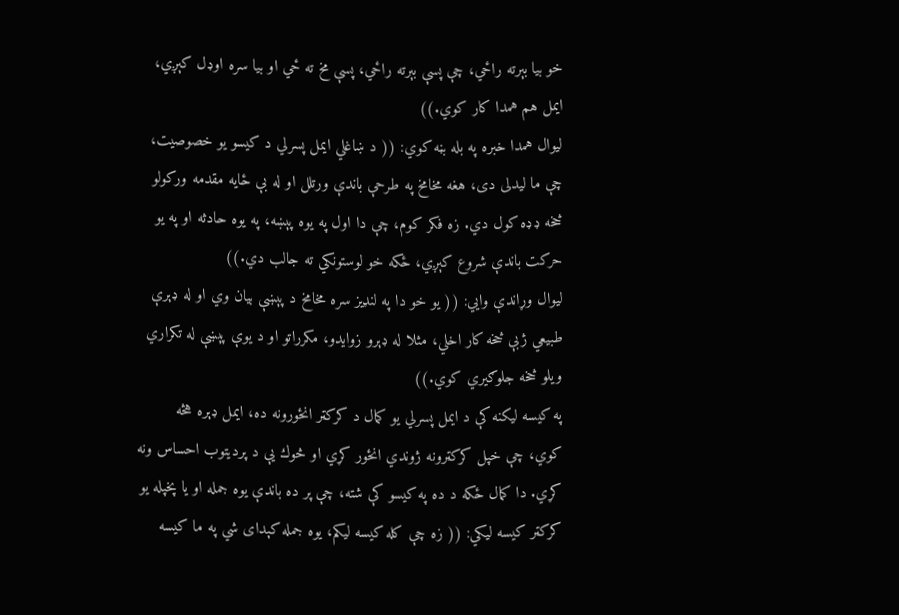خو بيا بېرته راځي، چې پسې بېرته راځي، پسې مخ ته ځي او بيا سره اوډل كېږي، ايمل هم همدا كار كوي.))
ليوال همدا خبره په بله بڼه كوي: (( د ښاغلي ايمل پسرلي د كيسو يو خصوصيت، چې ما ليدلى دى، هغه مخامخ په طرحې باندې ورتلل او له بې ځايه مقدمه وركولو څخه ډډه كول دي. زه فكر كوم، چې دا اول په يوه پېښه، په يوه حادثه او په يو حركت باندې شروع كېږي، ځكه خو لوستونكي ته جالب دي.))
ليوال وړاندې وايي: (( يو خو دا په لنډيز سره مخامخ د پېښې بيان وي او له ډېرې طبيعي ژبې څخه كار اخلي، مثلا له ډېرو زوايدو، مكرراتو او د يوې پېښې له تكراري ويلو څخه جلوګيري كوي.))
په كيسه ليكنه كې د ايمل پسرلي يو كمال د كركټر انځورونه ده، ايمل ډېره هڅه كوي، چې خپل كركټرونه ژوندي انځور كړي او څوك يې د پرديتوب احساس ونه كړي. دا كمال ځكه د ده په كيسو كې شته، چې پر ده باندې يوه جمله او يا پخپله يو كركټر كيسه ليكي: (( زه چې كله كيسه ليكم، يوه جمله كېداى شي په ما كيسه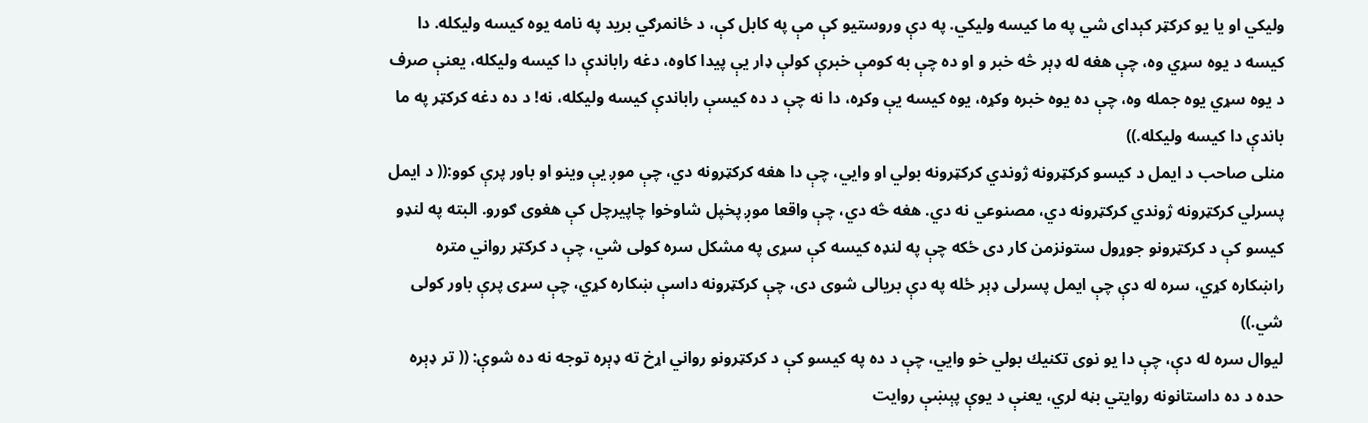وليكي او يا يو كركټر كېداى شي په ما كيسه وليكي. په دې وروستيو كې مې په كابل كې، د ځانمرګي بريد په نامه يوه كيسه وليكله. دا كيسه د يوه سړي وه، چې هغه له ډېر څه خبر و او ده چې به كومې خبرې كولې ډار يې پيدا كاوه، دغه راباندې دا كيسه وليكله، يعنې صرف د يوه سړي يوه جمله وه، چې ده يوه خبره وكړه، يوه كيسه يې وكړه، دا نه چې د ده كيسې راباندې كيسه وليكله، نه! د ده دغه كركټر په ما باندې دا كيسه وليكله.))
منلى صاحب د ايمل د كيسو كركټرونه ژوندي كركټرونه بولي او وايي، چې دا هغه كركټرونه دي، چې موږ يې وينو او باور پرې كوو:(( د ايمل پسرلي كركټرونه ژوندي كركټرونه دي، مصنوعي نه دي. هغه څه دي، چې واقعا موږ پخپل شاوخوا چاپيرچل كې هغوى ګورو. البته په لنډو كيسو كې د كركټرونو جوړول ستونزمن كار دى ځكه چې په لنډه كيسه كې سړى په مشكل سره كولى شي، چې د كركټر رواني متره راښكاره كړي، سره له دې چې ايمل پسرلى ډېر ځله په دې بريالى شوى دى، چې كركټرونه داسې ښكاره كړي، چې سړى پرې باور كولى شي.))
ليوال سره له دې، چې دا يو نوى تكنيك بولي خو وايي، چې د ده په كيسو كې د كركټرونو رواني اړخ ته ډېره توجه نه ده شوې: (( تر ډېره حده د ده داستانونه روايتي بڼه لري، يعنې د يوې پېښې روايت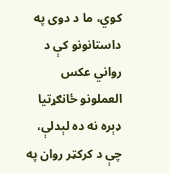كوي، ما د دوى په داستانونو كې د رواني عكس العملونو ځانګړتيا ډېره نه ده لېدلې، چې د كركټر روان په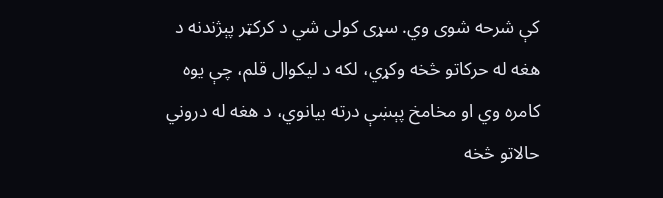كې شرحه شوى وي. سړى كولى شي د كركټر پېژندنه د هغه له حركاتو څخه وكړي، لكه د ليكوال قلم، چې يوه كامره وي او مخامخ پېښې درته بيانوي، د هغه له دروني حالاتو څخه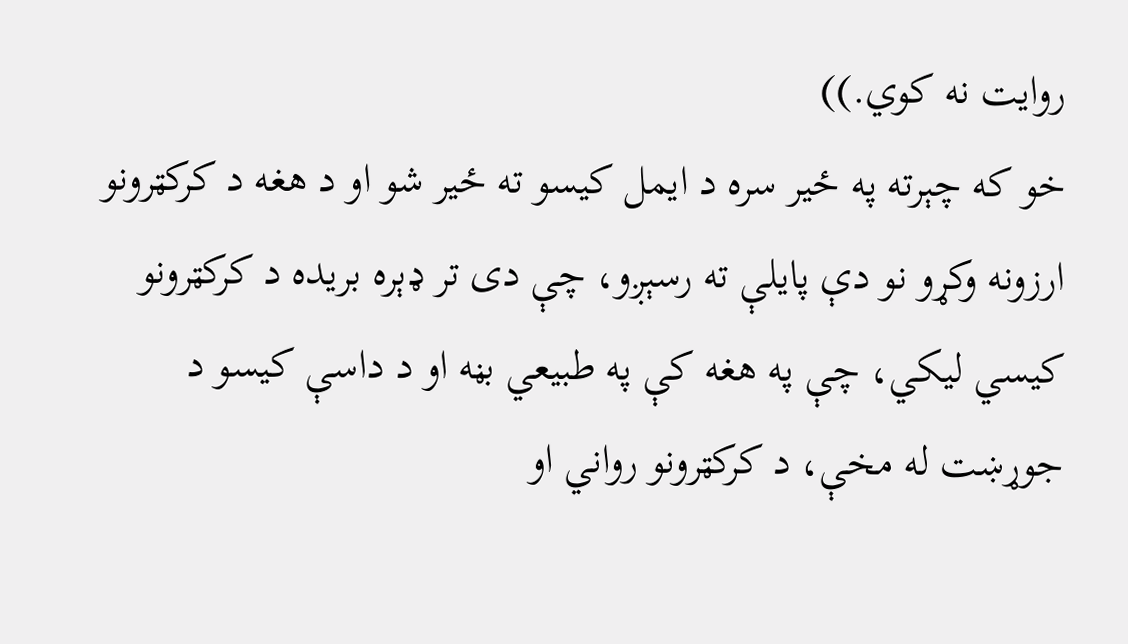روايت نه كوي.))
خو كه چېرته په ځير سره د ايمل كيسو ته ځير شو او د هغه د كركټرونو ارزونه وكړو نو دې پايلې ته رسېږو، چې دى تر ډېره بريده د كركټرونو كيسي ليكي، چې په هغه كې په طبيعي بڼه او د داسې كيسو د جوړښت له مخې، د كركټرونو رواني او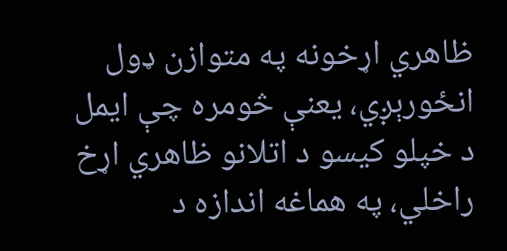ظاهري اړخونه په متوازن ډول انځورېږي، يعنې څومره چې ايمل د خپلو كيسو د اتلانو ظاهري اړخ راخلي، په هماغه اندازه د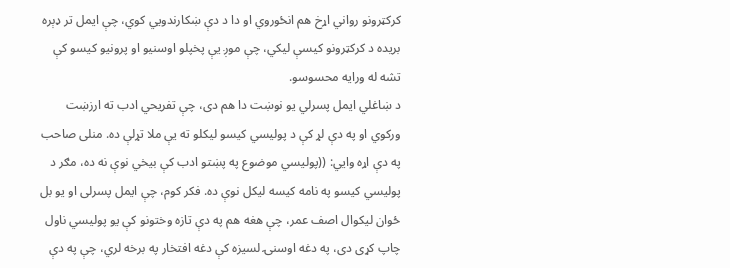كركټرونو رواني اړخ هم انځوروي او دا د دې ښكارندويي كوي، چې ايمل تر ډېره بريده د كركټرونو كيسې ليكي، چې موږ يې پخپلو اوسنيو او پرونيو كيسو كې تشه له ورايه محسوسو.
د ښاغلي ايمل پسرلي يو نوښت دا هم دى، چې تفريحي ادب ته ارزښت وركوي او په دې لړ كې د پوليسي كيسو ليكلو ته يې ملا تړلې ده. منلى صاحب په دې اړه وايي: ((پوليسي موضوع په پښتو ادب كې بيخي نوې نه ده، مګر د پوليسي كيسو په نامه كيسه ليكل نوې ده. فكر كوم، چې ايمل پسرلى او يو بل ځوان ليكوال اصف عمر، چې هغه هم په دې تازه وختونو كې يو پوليسي ناول چاپ كړى دى، په دغه اوسنۍ لسيزه كې دغه افتخار په برخه لري، چې په دې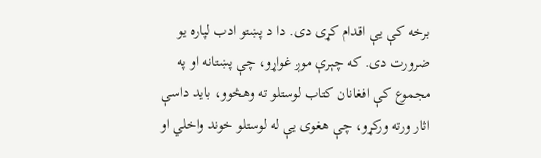برخه كې يې اقدام كړى دى. دا د پښتو ادب لپاره يو ضرورت دى. كه چېرې موږ غواړو، چې پښتانه او په مجموع كې افغانان كتاب لوستلو ته وهڅوو، بايد داسې اثار ورته وركړو، چې هغوى يې له لوستلو خوند واخلي او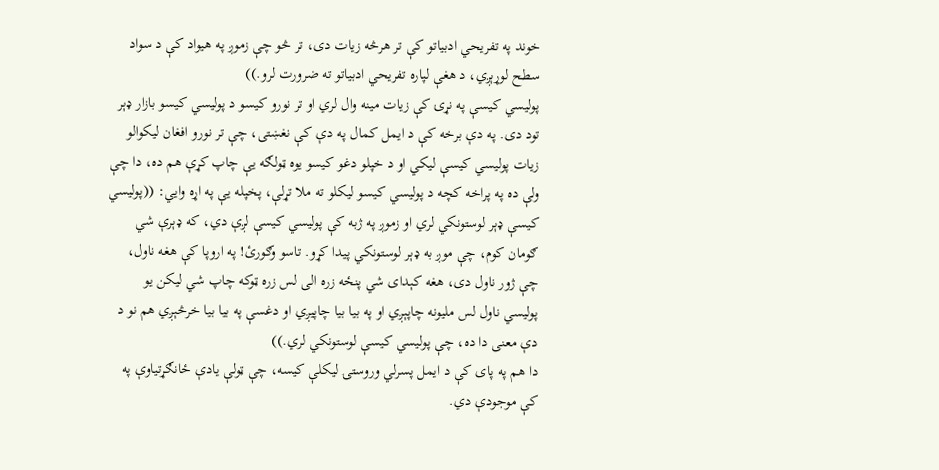خوند په تفريحي ادبياتو كې تر هرڅه زيات دى، تر څو چې زموږ په هيواد كې د سواد سطح لوړېږي، د هغې لپاره تفريحي ادبياتو ته ضرورت لرو.))
پوليسي كيسې په نړۍ كې زيات مينه وال لري او تر نورو كيسو د پوليسي كيسو بازار ډېر تود دى. په دې برخه كې د ايمل كمال په دې كې نغښتى، چې تر نورو افغان ليكوالو زيات پوليسي كيسې ليكي او د خپلو دغو كيسو يوه ټولګه يې چاپ كړې هم ده، دا چې ولې ده په پراخه كچه د پوليسي كيسو ليكلو ته ملا تړلې، پخپله يې په اړه وايي: ((پوليسي كيسې ډېر لوستونكي لري او زموږ په ژبه كې پوليسي كيسې لږې دي، كه ډېرې شي ګومان كوم، چې موږ به ډېر لوستونكي پيدا كړو. تاسو وګورئ! په اروپا كې هغه ناول، چې ژور ناول دى، هغه كېداى شي پنځه زره الى لس زره ټوكه چاپ شي ليكن يو پوليسي ناول لس مليونه چاپېږي او په بيا بيا چاپيږي او دغسې په بيا بيا خرڅېږي هم نو د دې معنى دا ده، چې پوليسي كيسې لوستونكي لري.))
دا هم په پاى كې د ايمل پسرلي وروستۍ ليكلې كيسه، چې ټولې يادې ځانګړتياوې په كې موجودې دي.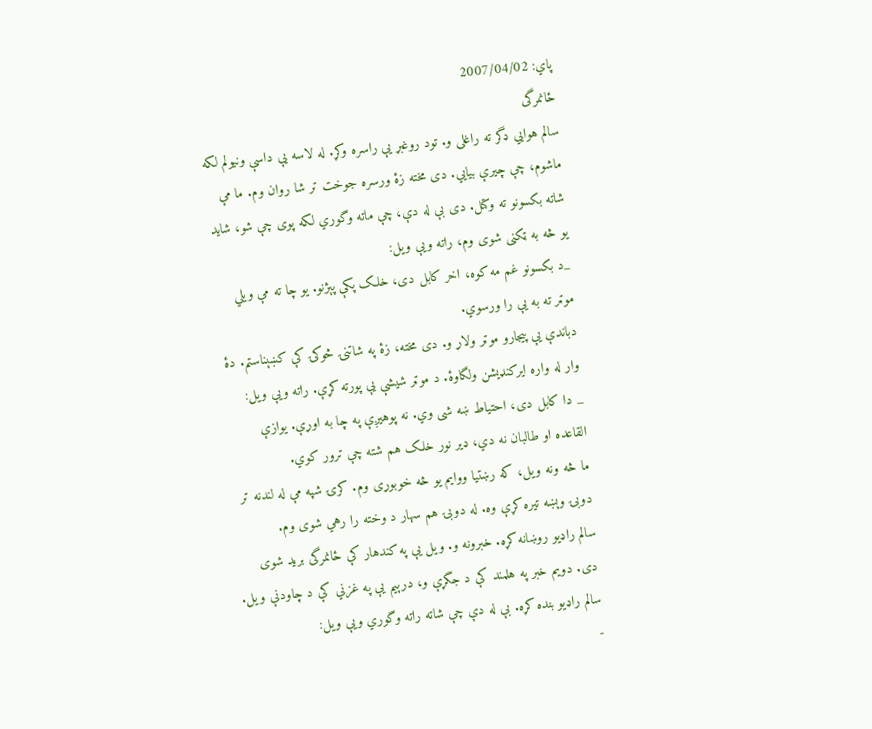پاي: 2007/04/02
ځانمرگى
سالم هوايي ډگر ته راغلى و. تود روغبړ يې راسره وکړ. له لاسه يې داسې ونيولم لکه ماشوم، چې چيرې بيايي. دى مخته زۀ ورسره جوخت تر شا روان وم. ما مې شاته بکسونو ته وکتل. دى بې له دې، چې ماته وگوري لکه پوى چې شو، شايد يو څه به ټکنى شوى وم، راته ويې ويل:
_د بکسونو غم مه کوه، اخر کابل دى، خلک پکې پېژنو. يو چا ته مې ويلي موټر ته به يې را ورسوي.
دباندې يې پيجارو موټر ولاړ و. دى مخته، زۀ په شاتنۍ څوکۍ کې کښېناستم. دۀ وار له واره ايرکنډيشن ولگاوۀ. د موټر شيشې يې پورته کړې. راته ويې ويل:
_ دا کابل دى، احتياط ښه شى وي. نه پوهيږې په چا به اوړې. يوازې القاعده او طالبان نه دي، ډير نور خلک هم شته چې ترور کوي.
ما څه ونه ويل، که رښتيا ووايم يو څه خوبوړى وم. کرۍ شپه مې له لندنه تر دوبۍ وېښه تيره کړې وه. له دوبۍ هم سهار د وخته را رهي شوى وم.
سالم راډيو روښانه کړه. خبرونه و. ويل يې په کندهار کې ځانمرگى بريد شوى دى. دويم خبر په هلمند کې د جگړې و، درېيم يې په غزني کې د چاودنې ويل. سالم راډيو بنده کړه. بې له دې چې شاته راته وگوري ويې ويل:
-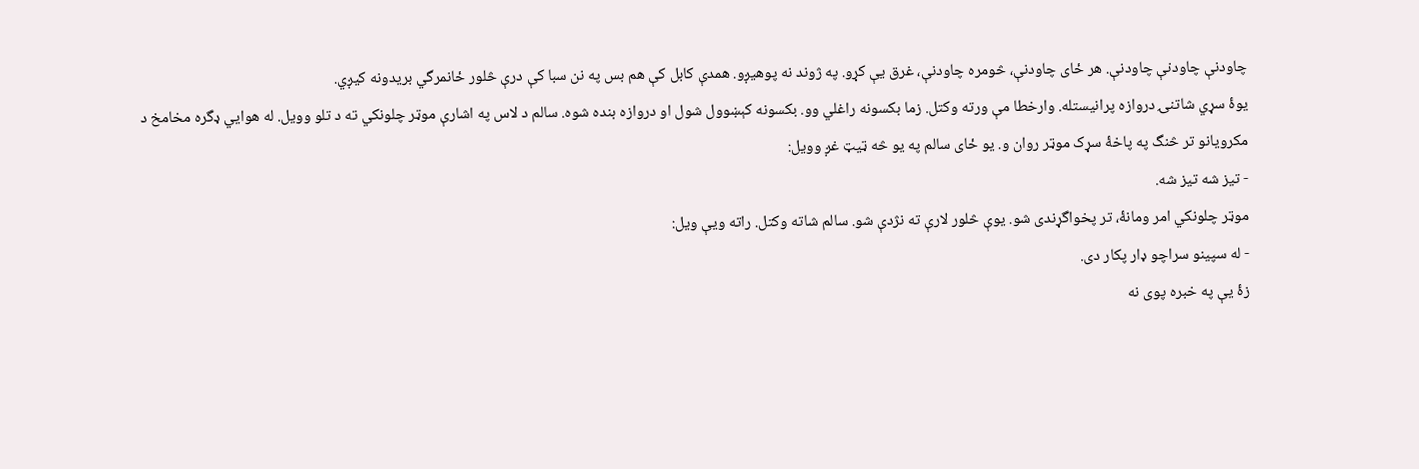چاودنې چاودنې چاودنې. هر ځاى چاودنې، څومره چاودنې، غرق يې کړو. په ژوند نه پوهيږو. همدې کابل کې هم بس په نن سبا کې درې څلور ځانمرگي بريدونه کيږي.
يوۀ سړي شاتنۍ دروازه پرانيستله. وارخطا مې ورته وکتل. زما بکسونه راغلي وو. بکسونه کېښوول شول او دروازه بنده شوه. سالم د لاس په اشارې موټر چلونکي ته د تلو وويل. له هوايي ډگره مخامخ د مکرويانو تر څنگ په پاخۀ سړک موټر روان و. يو ځاى سالم په يو څه ټيټ غږ وويل:
- تيز شه تيز شه.
موټر چلونکي امر ومانۀ، تر پخواگړندى شو. يوې څلور لارې ته نژدې شو. سالم شاته وکتل. راته ويې ويل:
- له سپينو سراچو ډار پکار دى.
زۀ يې په خبره پوى نه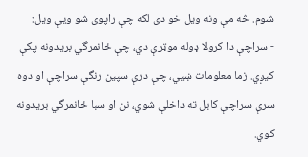شوم. څه مې ونه ويل خو دى لکه چې راپوى شو ويې ويل:
- سراچې دا کرولا ډوله موټرې دي، چې ځانمرگي بريدونه پکې کيږي. زما معلومات ښيي، چې درې سپين رنگې سراچې او دوه سرې سراچې کابل ته داخلې شوي، نن او سبا ځانمرگي بريدونه کوي.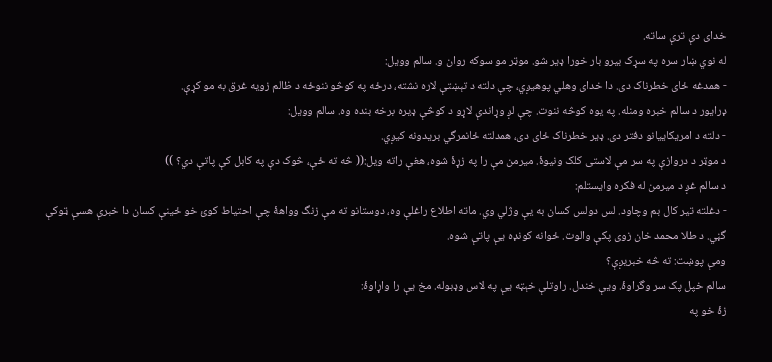خداى دې ترې ساته.
له نوي ښار سره په سړک بيرو بار خورا ډير شو. موټر مو سوکه روان و. سالم وويل:
- همدغه ځاى خطرناک دى. دا خداى وهلي پوهيږي، چې دلته د تېښتې لاره نشته، درځه په کوڅو ننوځه د ظالم زويه غرق به مو کړې.
ډرايور د سالم خبره ومنله. په يوه کوڅه ننوت. چې لږ وړاندې لاړو د کوڅې ډيره برخه بنده وه. سالم وويل:
- دلته د امريکاييانو دفتر دى. ډير خطرناک ځاى دى، همدلته ځانمرگي بريدونه کيږي.
د موټر د دروازې په سر مې لاستى کلک ونيوۀ. ميرمن مې را په زړۀ شوه، هغې راته ويل:(( څه ته ځې، څوک دې په کابل کې پاتې دي؟ ))
د سالم غږ د ميرمن له فکره وايستلم:
- دغلته تير کال بم وچاود. لس دولس کسان به يې وژلي وي. ماته اطلاع راغلې وه، دوستانو ته مې زنگ وواهۀ چې احتياط کوئ خو ځينې کسان دا خبرې هسې ټوکې گڼي. د طلا محمد خان زوى پکې والوت. ځوانه کونډه يې پاتې شوه.
ومې پوښت: ته څه خبريږې؟
سالم خپل پک سر وگراوۀ. ويې خندل. راوتلې خېټه يې په لاس وډبوله. مخ يې را واړاوۀ:
زۀ خو په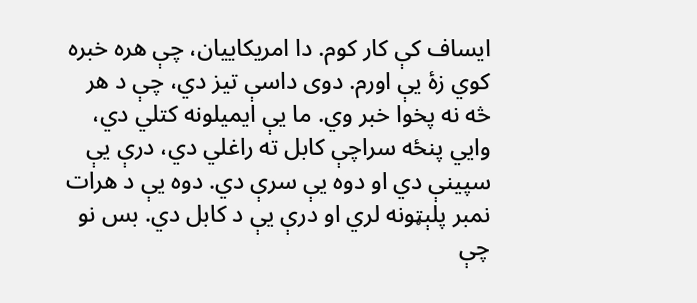ايساف کې کار کوم. دا امريکاييان، چې هره خبره کوي زۀ يې اورم. دوى داسې تيز دي، چې د هر څه نه پخوا خبر وي. ما يې ايميلونه کتلي دي، وايي پنځه سراچې کابل ته راغلي دي، درې يې سپينې دي او دوه يې سرې دي. دوه يې د هرات نمبر پلېټونه لري او درې يې د کابل دي. بس نو چې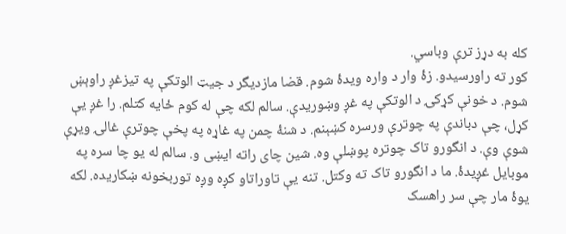کله به دړز ترې وباسي.
کور ته راورسيدو. زۀ وار د واره ويدۀ شوم. قضا مازديگر د جيټ الوتکې په تيزغږ راوېښ شوم. د خونې کړکۍ د الوتکې په غږ وښوريدې. سالم لکه چې له کوم ځايه کتلم. را غږ يې کړل، چې دباندې په چوترې ورسره کښېنم. د شنۀ چمن په غاړه په پخې چوترې غالۍ ويړې شوې وې. د انگورو تاک چوتره پوښلې وه. شين چاى راته ايښى و. سالم له يو چا سره په موبايل غږيدۀ. ما د انگورو تاک ته وکتل. تنه يې تاوراتاو کږه وږه توربخونه ښکاريده. لکه يوۀ مار چې سر راهسک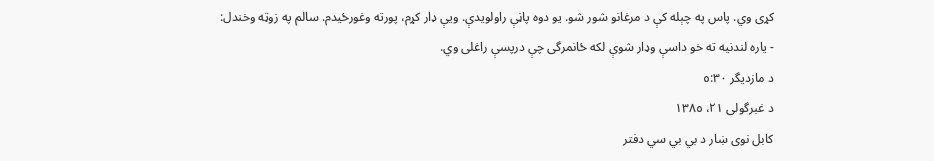کړى وي. پاس په چېله کې د مرغانو شور شو. يو دوه پاڼې راولويدې. ويې ډار کړم، پورته وغورځيدم. سالم په زوټه وخندل:
- ياره لندنيه ته خو داسې وډار شوې لکه ځانمرگى چې درپسې راغلى وي.
د مازديگر ٥:٣٠
د غبرگولى ٢١، ١٣٨٥
کابل نوى ښار د بي بي سي دفتر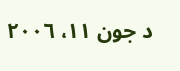د جون ١١، ٢٠٠٦